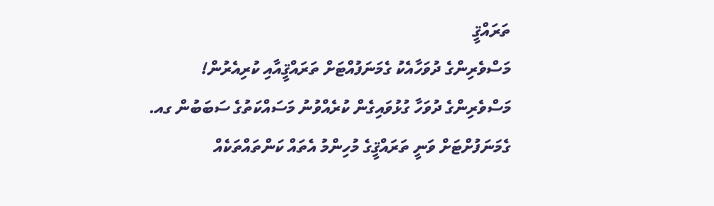ތަރައްޤީ
މަސްވެރިންގެ ދުވަހާއެކު ގެމަނަފުއްޓަށް ތަރައްޤީއާއި ކުރިއެރުން!
މަސްވެރިންގެ ދުވަހާ ގުޅުވައިގެން ކުރެއްވުނު މަސައްކަތުގެ ސަބަބުން ގއ. ގެމަނަފުށްޓަށް ވަނީ ތަރައްޤީގެ މުހިންމު އެތައް ކަންތައްތަކެއް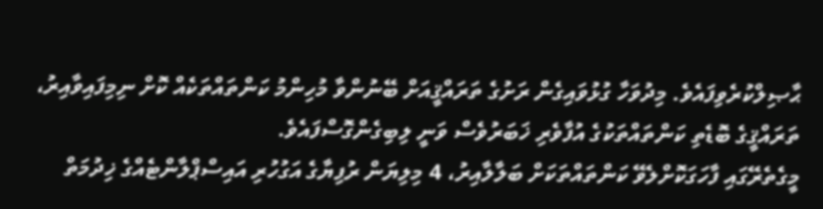ޙާޞިލްކުރެވިފައެވެ. މިދުވަހާ ގުޅުވައިގެން ރަށުގެ ތަރައްޤީއަށް ބޭނުންވާ މުހިންމު ކަންތައްތަކެއް ކޮށް ނިމިފައިވާއިރު، ތަރައްޤީގެ ބޮޑެތި ކަންތައްތަކުގެ އުފާވެރި ޚަބަރުވެސް ވަނީ ލިބިގެންގޮސްފައެވެ.
މީގެތެރޭގައި ފާހަގަކޮށްލެވޭ ކަންތައްތަކަށް ބަލާލާއިރު، 4 މިލިޔަން ރުފިޔާގެ އަގުހުރި އައިސްޕްލާންޓެއްގެ ޚިދުމަތް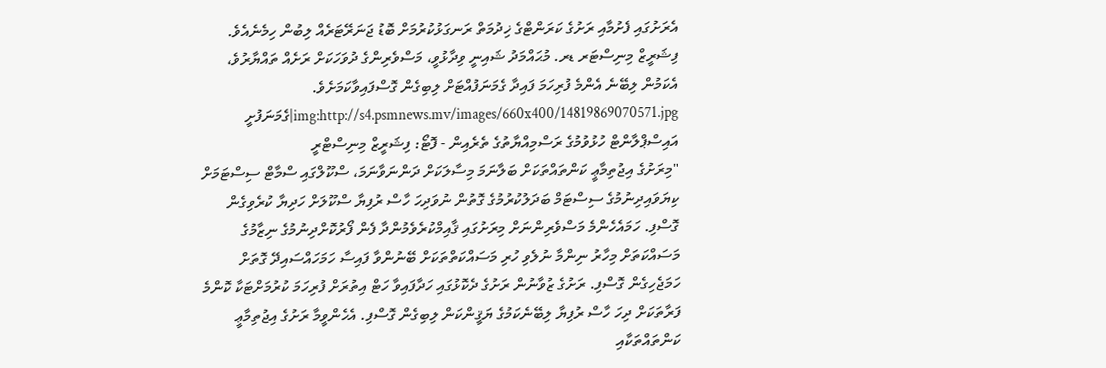އެރަށުގައި ފެށުމާއި ރަށުގެ ކަރަންޓްގެ ޚިދުމަތް ރަނގަޅުކުރުމަށް ބޮޑު ޖަނަރޭޓަރެއް ލިބުން ހިމެނެއެވެ. ފިޝަރީޒް މިނިސްޓަރ ޑރ. މުޙައްމަދު ޝައިނީ ވިދާޅުވީ، މަސްވެރިންގެ ދުވަހަކަށް ރަށެއް ތައްޔާރުވެ، އެކަމުން ލިބޭނެ އެންމެ ފުރިހަމަ ފައިދާ ގެމަނަފުއްޓަށް ލިބިގެން ގޮސްފައިވާކަމަށެވެ. img:http://s4.psmnews.mv/images/660x400/14819869070571.jpg|ގެމަނަފުށީ އައިސްޕްލާންޓް ހުޅުވުމުގެ ރަސްމިއްޔާތުގެ ތެރެއިން - ފޮޓޯ: ފިޝަރީޒް މިނިސްޓްރީ
"މިރަށުގެ އިޖުތިމާޢީ ކަންތައްތަކަށް ބަލާނަމަ މިސާލަކަށް ދަންނަވާނަމަ، ސްކޫލްގައި ސްމާޓް ސިސްޓަމަށް ކިޔަވައިދިނުމުގެ ސިސްޓަމް ބަދަލުކުރުމުގެ ގޮތުން ނުވަދިހަ ހާސް ރުފިޔާ ސްކޫލަށް ހަދިޔާ ކުރެވިގެން ގޮސްފި. ހަމައެހެންމެ މަސްވެރިންނަށް މިރަށުގައި ޤާއިމްކުރެވެމުންދާ ފެން ފޯރުކޮށްދިނުމުގެ ނިޒާމުގެ މަސައްކަތަށް މިހާރު ނިންމާ ނުލެވި ހުރި މަސައްކަތްތަކަށް ބޭނުންވާ ފައިސާ ހަމަހައްސައިދޭ ގޮތަށް ހަމަޖެހިގެން ގޮސްފި. ރަށުގެ ޒުވާނުން ރަށުގެ ދެކޮޅުގައި ހަދާފައިވާ ހަޓް އިތުރަށް ފުރިހަމަ ކުރުމަށްޓަކާ ކޮންމެ ފަރާތަކަށް ދިހަ ހާސް ރުފިޔާ ލިބޭނެކަމުގެ ޔަޤީންކަން ލިބިގެން ގޮސްފި. އެހެންވީމާ ރަށުގެ އިޖުތިމާޢީ ކަންތައްތަކާއި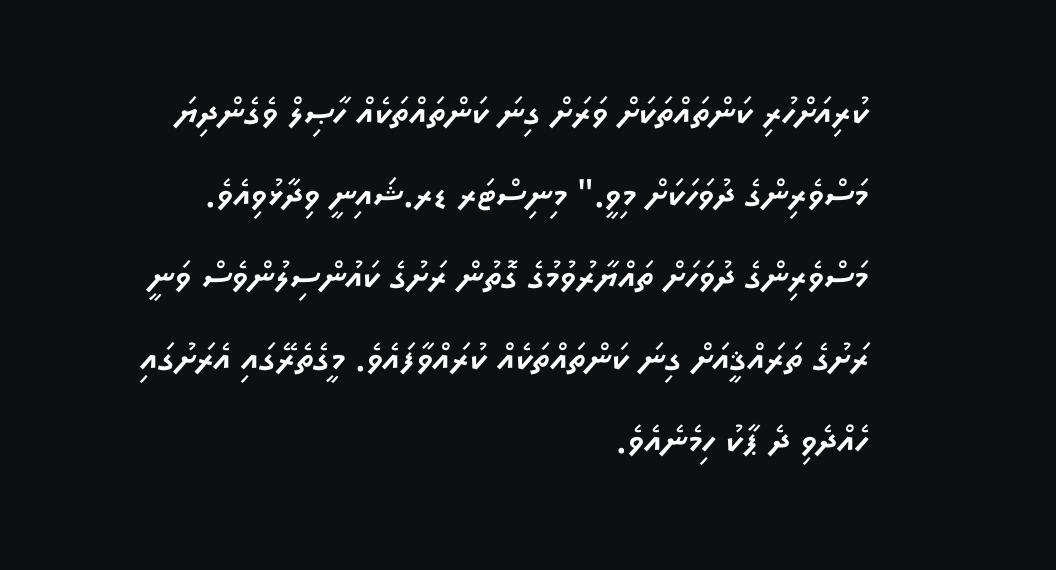ކުރިއަށްހުރި ކަންތައްތަކަށް ވަރަށް ގިނަ ކަންތައްތަކެއް ހާޞިލް ވެގެންދިޔަ މަސްވެރިންގެ ދުވަހަކަށް މިވީ." މިނިސްޓަރ ޑރ.ޝައިނީ ވިދާޅުވިއެވެ.
މަސްވެރިންގެ ދުވަހަށް ތައްޔާރުވުމުގެ ގޮތުން ރަށުގެ ކައުންސިލުންވެސް ވަނީ ރަށުގެ ތަރައްޤީއަށް ގިނަ ކަންތައްތަކެއް ކުރައްވާފައެވެ. މީގެތެރޭގައި އެރަށުގައި ހެއްދެވި ދެ ޕާކު ހިމެނެއެވެ.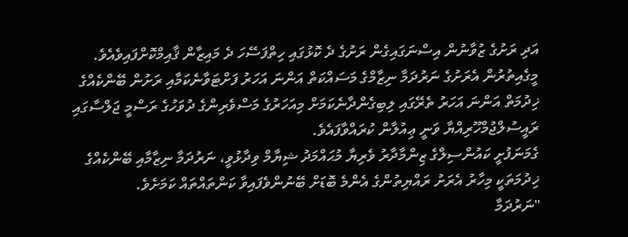އަދި ރަށުގެ ޒުވާނުން އިސްނަގައިގެން ރަށުގެ ދެ ކޮޅުގައި ހިތްފަސޭހަ ދެ މައިޒާން ޤާއިމްކޮށްފައިވެއެވެ.
މީގެއިތުރުން އެރަށުގެ ނަރުދަމާ ނިޒާމްގެ މަސައްކަތް އަންނަ އަހަރު ފަށްޓަވާނެކަމާއި ރަށުން ބޭންކެއްގެ ޚިދުމަތް އަންނަ އަހަރު ތެރޭގައި ލިބިގެންދާނެކަމަށް މިއަހަރުގެ މަސްވެރިންގެ ދުވަހުގެ ރަސްމީ ޖަލްސާގައި ރައީސުލްޖުމްހޫރިއްޔާ ވަނީ ޢިއުލާން ކުރައްވާފައެވެ.
ގެމަނަފުށީ ކައުންސިލްގެ ޒިންމާދާރު ވެރިޔާ މުޙައްމަދު ޝިޔާމް ވިދާޅުވީ، ނަރުދަމާ ނިޒާމާއި ބޭންކެއްގެ ޚިދުމަތަކީ މިހާރު އެރަށު ރައްޔިތުންގެ އެންމެ ބޮޑަށް ބޭނުންވެފައިވާ ކަންތައްތައް ކަމަށެވެ.
"ނަރުދަމާ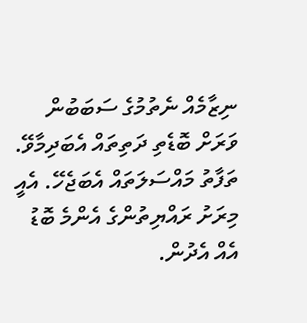ނިޒާމެއް ނެތުމުގެ ސަބަބުން ވަރަށް ބޮޑެތި ދަތިތައް އެބަދިމާވޭ. ތަފާތު މައްސަލަތައް އެބަޖެހޭ. އެއީ މިރަށު ރައްޔިތުންގެ އެންމެ ބޮޑު އެއް އެދުން.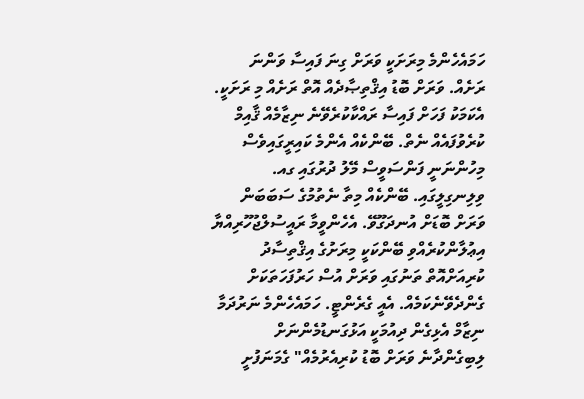ހަމައެހެންމެ މިރަށަކީ ވަރަށް ގިނަ ފައިސާ ވަންނަ ރަށެއް. ވަރަށް ބޮޑު އިޤްތިޞާދެއް އޮތް ރަށެއް މި ރަށަކީ. އެކަމަކު ފަހަށް ފައިސާ ރައްކާކުރެވޭނެ ނިޒާމެއް ޤާއިމް ކުރެވުފައެއް ނެތް. ބޭންކެއް އެންމެ ކައިރީގައިވެސް މިހުންނަނީ ފަންސަވީސް މޭލު ދުރުގައި ގއ. ވިލިނގިލީގައި. ބޭންކެއް މިތާ ނެތުމުގެ ސަބަބަން ވަރަށް ބޮޑަށް އުނދަގޫވޭ. އެހެންވީމާ ރައީސުލްޖުހޫރިއްޔާ އިޢުލާންކުރެއްވި ބޭންކަކީ މިރަށުގެ އިޤްތިސާދު ކުރިއަށްއޮތް ތަނުގައި ވަރަށް އުސް ހަރުފަހަތަކަށް ގެންދެވޭނެކަމެއް. އެއީ ގެރެންޓީ. ހަމައެހެންމެ ނަރުދަމާ ނިޒާމް އެޅިގެން ދިއުމަކީ އަޅުގަނޑުމެންނަށް ލިބިގެންދާނެ ވަރަށް ބޮޑު ކުރިއެރުމެއް" ގެމަނަފުށީ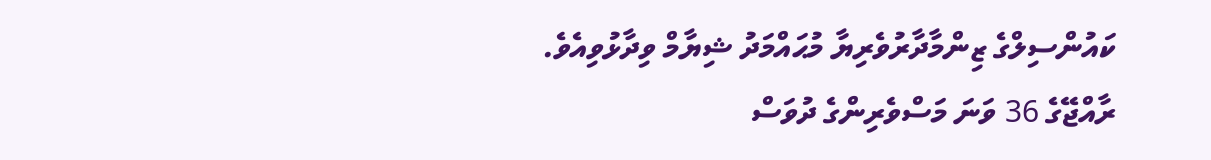ކައުންސިލްގެ ޒިންމާދާރުވެރިޔާ މުޙައްމަދު ޝިޔާމް ވިދާޅުވިއެވެ.
ރާއްޖޭގެ 36 ވަނަ މަސްވެރިންގެ ދުވަސް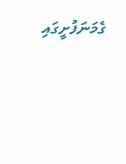ގެމަނަފުށީގައި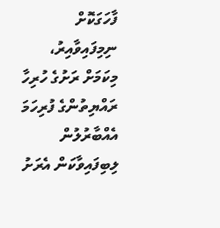ފާހަގަކޮށް ނިމިފައިވާއިރު، މިކަމަށް ރަށުގެ ހުރިހާ ރައްޔިތުންގެ ފުރިހަމަ އެއްބާރުލުން ލިބިފައިވާކަން އެރަށު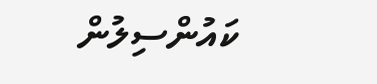ކައުންސިލުން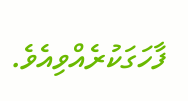ފާހަގަކުރެއްވިއެވެ.